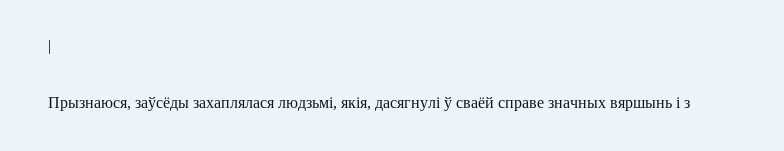|

Прызнаюся, заўсёды захаплялася людзьмі, якія, дасягнулі ў сваёй справе значных вяршынь і з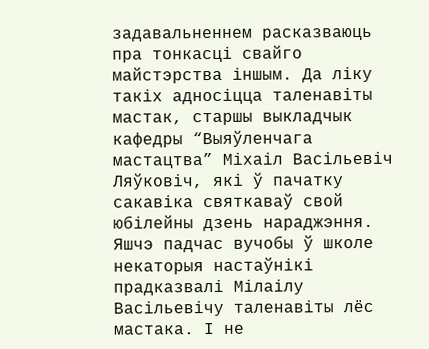задавальненнем расказваюць пра тонкасці свайго майстэрства іншым. Да ліку такіх адносіцца таленавіты мастак, старшы выкладчык кафедры “Выяўленчага мастацтва” Міхаіл Васільевіч Ляўковіч, які ў пачатку сакавіка святкаваў свой юбілейны дзень нараджэння.
Яшчэ падчас вучобы ў школе некаторыя настаўнікі прадказвалі Мілаілу Васільевічу таленавіты лёс мастака. І не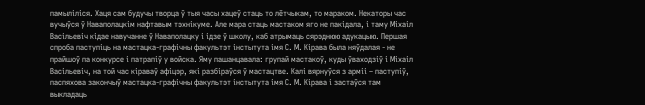памыліліся. Хаця сам будучы творца ў тыя часы хацеў стаць то лётчыкам, то мараком. Некаторы час вучыўся ў Наваполацкім нафтавым тэхнікуме. Але мара стаць мастаком яго не пакідала, і таму Міхаіл Васільевіч кідае навучанне ў Наваполацку і ідзе ў школу, каб атрымаць сярэднюю адукацыю. Першая спроба паступіць на мастацка-графічны факультэт інстытута імя С. М. Кірава была няўдалая - не прайшоў па конкурсе і патрапіў у войска. Яму пашанцавала: групай мастакоў, куды ўваходзіў і Міхаіл Васільевіч, на той час кіраваў афіцэр, які разбіраўся ў мастацтве. Калі вярнуўся з арміі – паступіў, паспяхова закончыў мастацка-графічны факультэт інстытута імя С. М. Кірава і застаўся там выкладаць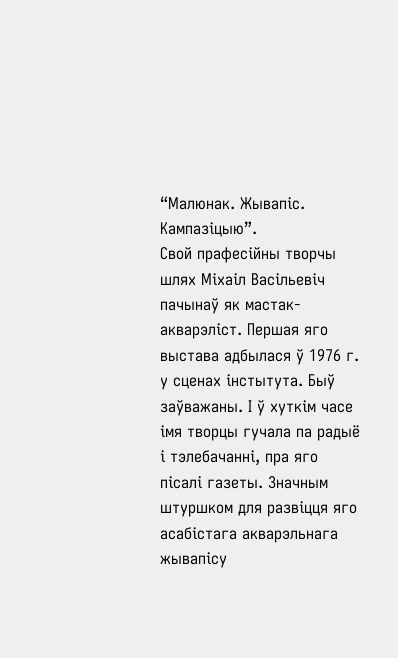“Малюнак. Жывапіс. Кампазіцыю”.
Свой прафесійны творчы шлях Міхаіл Васільевіч пачынаў як мастак-акварэліст. Першая яго выстава адбылася ў 1976 г. у сценах інстытута. Быў заўважаны. І ў хуткім часе імя творцы гучала па радыё і тэлебачанні, пра яго пісалі газеты. Значным штуршком для развіцця яго асабістага акварэльнага жывапісу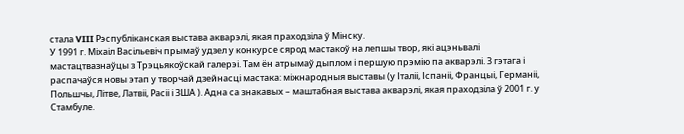стала VIII Рэспубліканская выстава акварэлі, якая праходзіла ў Мінску.
У 1991 г. Міхаіл Васільевіч прымаў удзел у конкурсе сярод мастакоў на лепшы твор, які ацэньвалі мастацтвазнаўцы з Трэцьякоўскай галерэі. Там ён атрымаў дыплом і першую прэмію па акварэлі. З гэтага і распачаўся новы этап у творчай дзейнасці мастака: міжнародныя выставы (у Італіі, Іспаніі, Францыі, Германіі, Польшчы, Літве, Латвіі, Расіі і ЗША ). Адна са знакавых – маштабная выстава акварэлі, якая праходзіла ў 2001 г. у Стамбуле.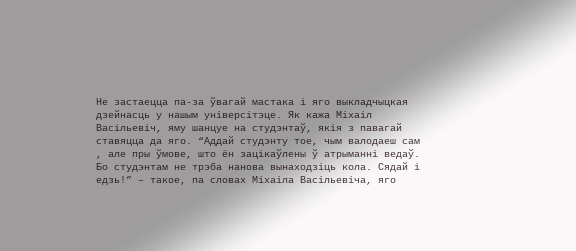Не застаецца па-за ўвагай мастака і яго выкладчыцкая дзейнасць у нашым універсітэце. Як кажа Міхаіл Васільевіч, яму шанцуе на студэнтаў, якія з павагай ставяцца да яго. “Аддай студэнту тое, чым валодаеш сам , але пры ўмове, што ён зацікаўлены ў атрыманні ведаў. Бо студэнтам не трэба нанова вынаходзіць кола. Сядай і едзь!” – такое, па словах Міхаіла Васільевіча, яго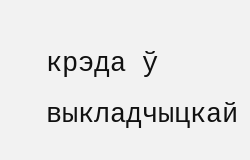крэда ў выкладчыцкай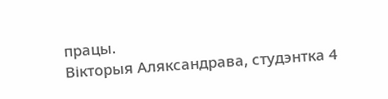працы.
Вікторыя Аляксандрава, студэнтка 4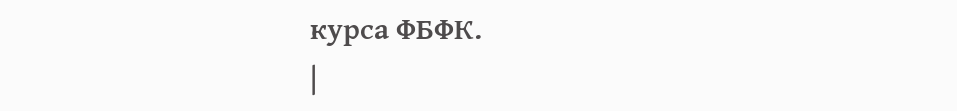курса ФБФК.
|